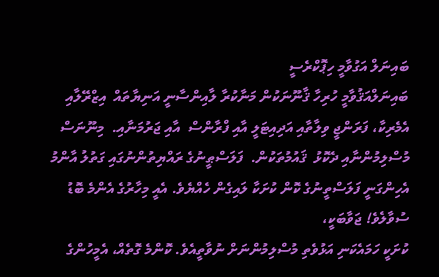ބައިނަލް އަގުވާމީ ހިޕޮކްރެސީ
ބައިނަލްއަޤުވާމީ ހުރިހާ ޤާނޫނަކުން މަނާކުރާ ލާއިންސާނީ އަނިޔާތައް  އިޒްރޭލާއި އެމެރިކާ، ފަރަންޖީ ވިލާތާއި އަދިއިޓަލީ އާއި ފްރާންސް  އާއި ޖަރުމަނާއި.  މިނޫނަސް މުސްލިމުންނާއި ދެކޮޅު  ޤައުމުތަކުން.  ފަލަސްޠީނުގެ ރައްޔިތުންނުގައި ގަތުލު އާންމު އެހިންގަނީ ފަލަސްތީނުގެ ކޮން ކުށަކާ ލައިގެން ހެއްޔެވެ. އެއީ މިހާރުގެ އެންމެ ބޮޑު ސުވާލެވެ! ޖަވާބަކީ،
ކުށަކީ ހަމައެކަނި އަޅުވެތި މުސްލިމުންނަށް ނުވާތީއެވެ. ކޮންމެ ގޮތެއް، އެމީހުންގެ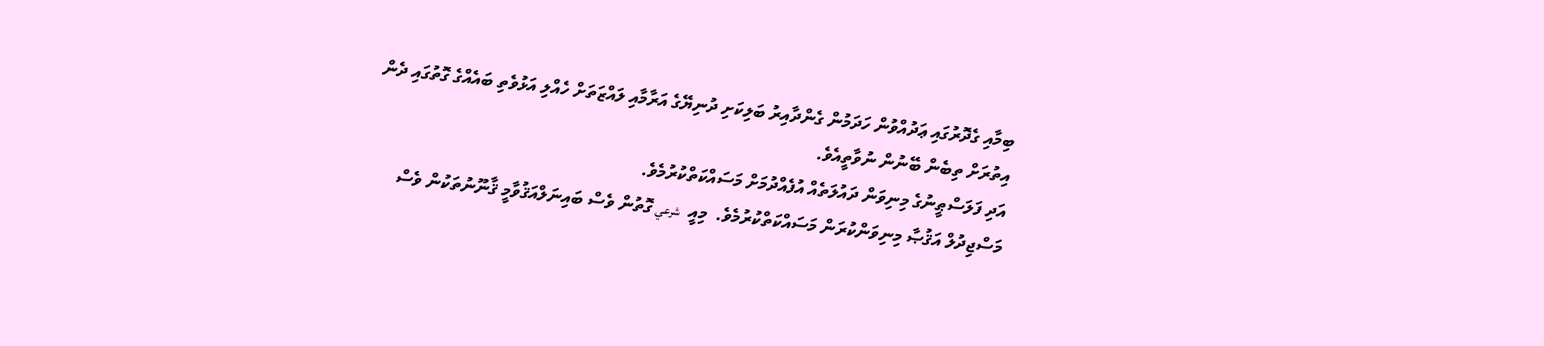ބިމާއި ގެދޮރުގައި ޢަދުއްވުން ހަދަމުން ގެންދާއިރު ބަލިކަށި ދުނިޔޭގެ އަރާމާއި ލައްޒަތަށް ހެއްލި އަޅުވެތި ބައެއްގެ ގޮތުގައި ދެން އިތުރަށް ތިބެން ބޭނުން ނުވާތީއެވެ.
އަދި ފަލަސްޠީނުގެ މިނިވަން ދައުލަތެއް އުފެއްދުމަށް މަސައްކަތްކުރުމެވެ.
މަސްޖިދުލް އަޤުޞާ މިނިވަންކުރަން މަސައްކަތްކުރުމެވެ.  މިއީ  شرعي ގޮތުން ވެސް ބައިނަލްއަޤުވާމީ ޤާނޫނުތަކުން ވެސް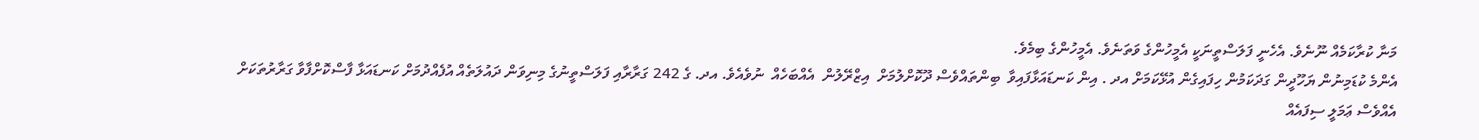މަނާ ކުރާކަމެއް ނޫނެވެ. އެހެނީ ފަލަސްތީނަކީ އެމީހުންގެ ވަތަނެވެ. އެމީހުންގެ ބިމެވެ.
އެންމެ ކުޑަމިނުން ޔަހޫދީން ގަދަކަމުން ހިފައިގެން އުޅޭކަމަށް އދ . އިން ކަނޑައަޅާފައިވާ  ބިންތައްވެސް ދޫކޮށްލުމަށް  އިޒްރޭލުން  އެއްބަހެއް  ނުވެއެވެ. އދ. ގެ 242 ގަރާރާއި ފަލަސްތީނުގެ މިނިވަން ދައުލަތެއް އުފެއްދުމަށް ކަނޑައަޅާ ފާސްކޮށްފާވާ ގަރާރުތަކަށް އެއްވެސް ޢަމަލީ ސިފައެއް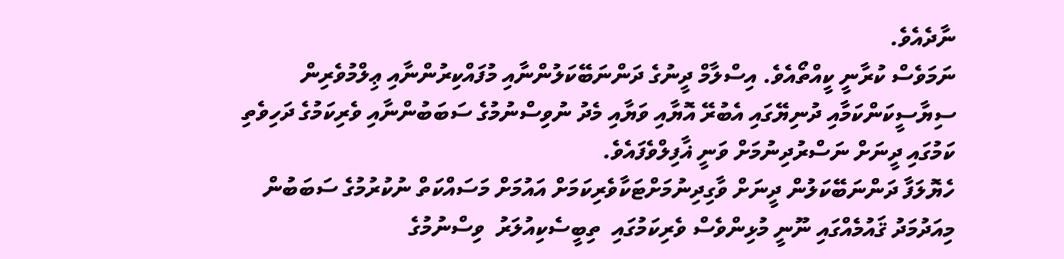ނާދެއެވެ.
ނަމަވެސް ކުރާނީ ކީއްތޯއެވެ. އިސްލާމް ދީނުގެ ދަންނަބޭކަލުންނާއި މުފައްކިރުންނާއި ޢިލްމުވެރިން  ސިޔާސީކަންކަމާއި ދުނިޔޭގައި އެބުރޭ އޮޔާއި ވަޔާއި މެދު ނުވިސްނުމުގެ ސަބަބުންނާއި ވެރިކަމުގެ ދަހިވެތި ކަމުގައި ދީނަށް ނަސްރުދިނުމަށް ވަނީ ޣާފިލްވެފައެވެ.
ހެޔޮލަފާ ދަންނަބޭކަލުން ދީނަށް ވާގިދިނުމަށްޓަކާވެރިކަމަށް އައުމަށް މަސައްކަތް ނުކުރުމުގެ ސަބަބުން މިއަދުމަދު ޤައުމެއްގައި ނޫނީ މުޅިންވެސް ވެރިކަމުގައި  ތިބީސެކިއުލަރު  ވިސްނުމުގެ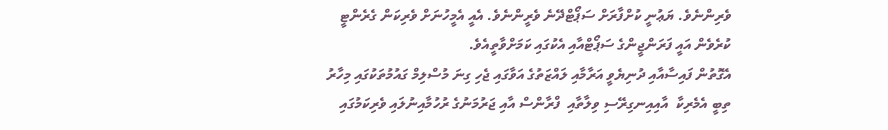ވެރިންނެވެ. ޔަޢުނީ ކުށްފާރަށް ސަޕޯޓްދޭނެ ވެރީންނެވެ. އެއީ އެމީހުނަށް ވެރިކަން ގެރެންޓީ ކުރެވެން އައީ ފަރަންޖީންގެ ސަޕޯޓްއާއި އެކުގައި ކަމަށްވާތީއެވެ.
އެގޮތުން ފައިސާއާއި ދުނިޔެވީ އަރާމާއި ލައްޒަތުގެ އަވާގައި ޖެހި ގިނަ މުސްލިމް ގައުމުތަކުގައި މިހާރު ތިބީ އެމެރިކާ  އާއިއިނގިރޭސި ވިލާތާއި  ފްރާންސް އާއި ޖަރުމަނުގެ ރުހުމާއިނުލައި ވެރިކަމުގައި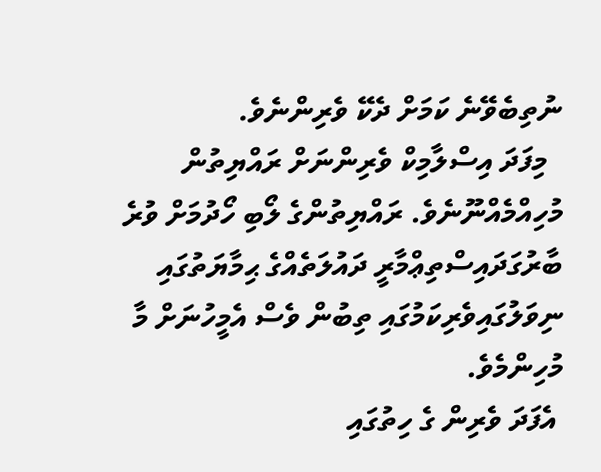ނުތިބެވޭނެ ކަމަށް ދެކޭ ވެރިންނެވެ.
  މިފަދަ އިސްލާމިކް ވެރިންނަށް ރައްޔިތުން  މުހިއްމެއްނޫނެވެ. ރައްޔިތުންގެ ލޯބި ހޯދުމަށް ވުރެ   ބާރުގަދައިސްތިޢްމާރީ ދައުލަތެއްގެ ޙިމާޔަތުގައި  ނިވަލުގައިވެރިކަމުގައި ތިބުން ވެސް އެމީހުނަށް މާ މުހިންމެވެ.
 އެފަދަ ވެރިން ގެ ހިތުގައި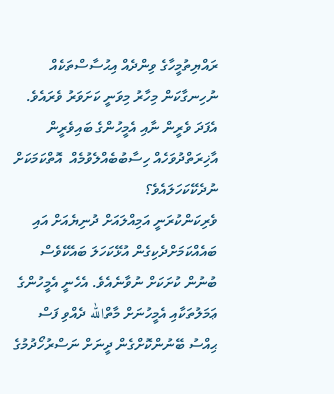ރައްޔިތުމީހާގެ ވިންދެއް އިޙުސާސްތަކެއް ނުހިނގާކަން މިހާރު މިވަނީ ކަށަވަރު ވެރައެވެ.  އެފަދަ ވެރީން ނާއި އެމީހުންގެ ބައިވެރީން އާޚިރަތްދުވަހެއް ހިސާބުބެއްލެވުމެއް  އޮތްކަމަކަށް  ނުދެކޭކަހަލައެވެ؟
ވެރިކަންކުރަނީ އަމިއްލައަށް ދުނިޔެއަށް އައި  ބައެއްކަމަށްދެކިގެން އުޅޭކަހަލަ ބައެކޭވެސް ބުނުން ކުށަކަށް ނުވާނެއެވެ. އެހެނީ އެމީހުންގެ ޢަމަލުތަކާއި އެމީހުނަށް މާތްالله ދެއްވި ފަސް ޙިއްސު ބޭނުންކޮށްގެން ދީނަށް ނަސްރުހޯދުމުގެ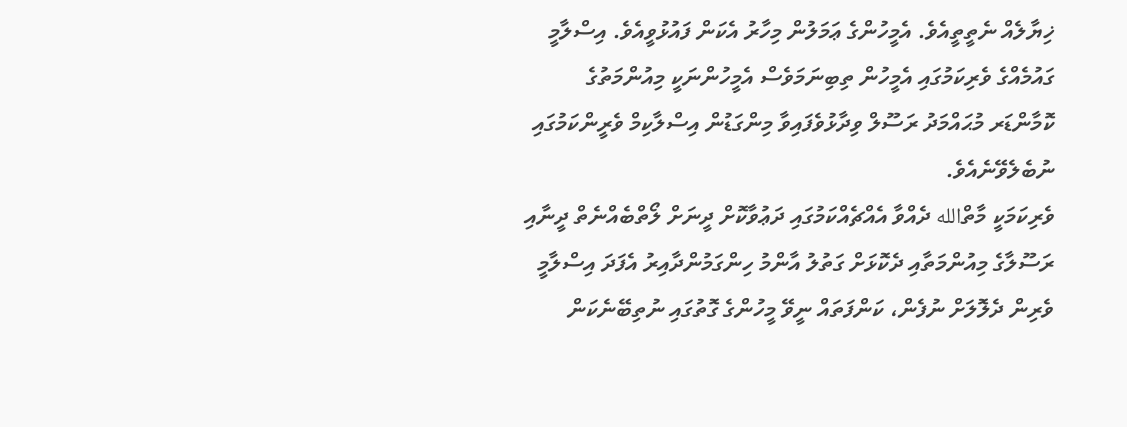ޚިޔާލެއް ނެތީތީއެވެ. އެމީހުންގެ ޢަމަލުން މިހާރު އެކަން ފައުޅުވީއެވެ. އިސްލާމީ ގައުމެއްގެ ވެރިކަމުގައި އެމީހުން ތިބިނަމަވެސް އެމީހުންނަކީ މިއުންމަތުގެ ކޮމާންޑަރ މުޙައްމަދު ރަސޫލް ވިދާޅުވެފައިވާ މިންގަޑުން އިސްލާކިމް ވެރީންކަމުގައި ނުބެލެވޭނެއެވެ.
ވެރިކަމަކީ މާތްالله ދެއްވާ އެއްޗެއްކަމުގައި ދަޢުވާކޮށް ދީނަށް ލޯތްބެއްނެތް ދީނާއި ރަސޫލާގެ މިއުންމަތާއި ދެކޮޅަށް ގަތުލު އާންމު ހިންގަމުންދާއިރު އެފަދަ އިސްލާމީ ވެރިން ދެލޮލަށް ނުފެން، ކަންފަތައް ނީވޭ މީހުންގެ ގޮތުގައި ނުތިބޭނެކަން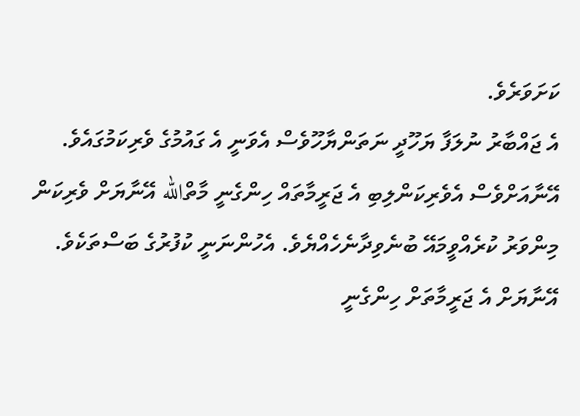ކަށަވަރެވެ.
އެ ޖައްބާރު ނުލަފާ ޔަހޫދީ ނަތަންޔާހޫވެސް އެވަނީ އެ ގައުމުގެ ވެރިކަމުގައެވެ.
އޭނާއަށްވެސް އެވެރިކަންލިބި އެ ޖަރީމާތައް ހިންގެނީ މާތްالله އޭނާޔަށް ވެރިކަން މިންވަރު ކުރެއްވީމައޭ ބުނެވިދާނެހެއްޔެވެ. އެހުންނަނީ ކުފުރުގެ ބަސްތަކެވެ. އޭނާޔަށް އެ ޖަރީމާތަށް ހިންގެނީ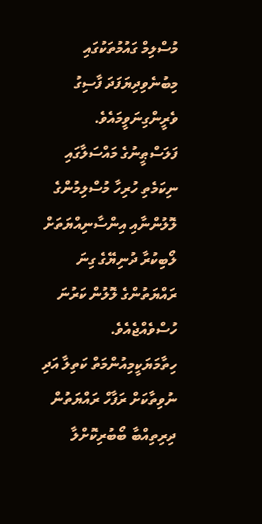މުސްލިމް ގައުމުތަކުގައި މިބުނެވިދިޔަފަދަ ފާސިގު ވެރީންގިނަވީމައެވެ.
ފަލަސްޠީނުގެ މައްސަލާގައި  ނިކަމެތި ހުރިހާ މުސްލިމުންގެ ލޮލުންނާއި އިންސާނިއްޔަތަށް ލޯބިކުރާ ދުނިޔޭގެ ގިނަ ރައްޔަތުންގެ ލޮލުން ކަރުނަ ހުސްވެއްޖެއެވެ. ހިތާމަޔަކީމިއުންމަތް ކަތިލާ އަދި ނުވިތާކަށް ރަފާހް ރައްޔަތުން ދިރިތިއްބާ ބޯބުރިކޮށްލާ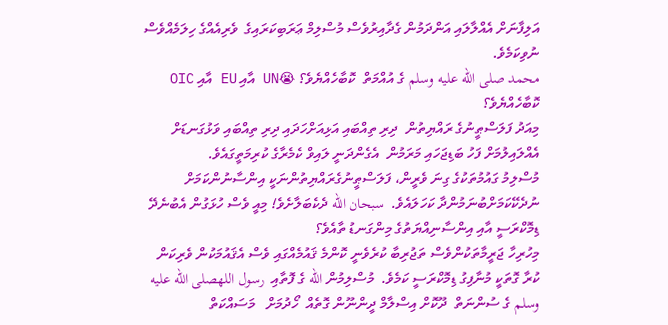އަލިފާނަށް އެއްލާލައި އަންދަމުން ގެދާއިރުވެސް މުސްލިމް ޢަރަބިކަރައިގެ  ވެރިއެއްގެ ހިލަމެއްވެސް ނުވިކަމެވެ.
محمد صلى الله عليه وسلم ގެ އުއްމަތް  ކޮބާހެއްޔެވެ؟ 😭UN އާއި EU އާއި OIC  ކޮބާހެއްޔެވެ؟
މިއަދު ފަލަސްޠީނުގެ ރައްޔިތުން  ދިރި ތިއްބައި އަޅިއަށްހަދައި ދިރި ތިއްބައި ވަޅުގަނޑަށް އެއްލައިލުމަށް ފަހު ބަޑިޖަހައި މަރަމުން  އެގެންދަނީ ލައިވް ކެމެރާގެ ކުރިމަތީގައެވެ.
މުސްލިމު ގައުމުތަކުގެ ގިނަ ވެރީން، ފަލަސްޠީނުގެރައްޔިތުންނަކީ އިންސާނުންކަމަށް  ނުދެކޭކަމަށްބުނަމުންދާ ކަހަލައެވެ.  سبحان الله ދެކެބަލާށެވެ! މިއީ ވެސް ހުޅަގުން އެބުނެދޭ ޑިމޮކްރަސީ އާއި އިންސާނިއްޔަތުގެ މިންގަނޑު ތާއެވެ؟
މިހުރިހާ ޖަރީމާތަކުންވެސް ތަޖުރިބާ ކުރެވެނީ ކޮންމެ ޤައުމެއްގައި ވެސް އެޤައުމަކުން ވެރިކަން ކުރާ ގޮތަކީ މުނާފިގު ޑިމޮކްރަސީ ކަމެވެ.  މުސްލިމުން الله ގެ ފޮތާއި  رسول اللهصلى الله عليه وسلم ގެ ސުންނަތް  ދޫކޮށް އިސްލާމް ދީންނޫން ގޮތެއް  ހޯދުމަށް   މަސައްކަތް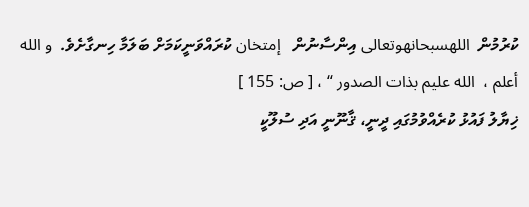ކުރުމުން  اللهسبحانهوتعالى އިންސާނުން   إمتخان ކުރައްވަނީކަމަށް ބަލަމާ ހިނގާށެވެ.  و الله أعلم ،  الله عليم بذات الصدور “ ، [ ص: 155 ]
ޚިޔާލު ފައުޅު ކުރެއްވުމުގައި ދީނީ، ޤާނޫނީ އަދި ސުލޫކީ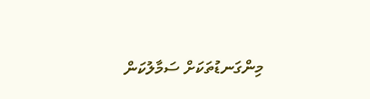މިންގަނޑުތަކަށް ސަމާލުކަން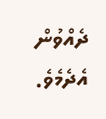ދެއްވުން އެދެމެވެ.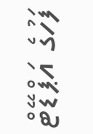ފަހުގެ އަޕްޑޭޓް